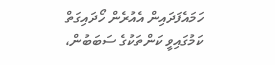ހަމައެފަދައިން އެއުރެން ހޯދައިގަތް ކަމުގައިވީ ކަންތަކުގެ ސަބަބުން،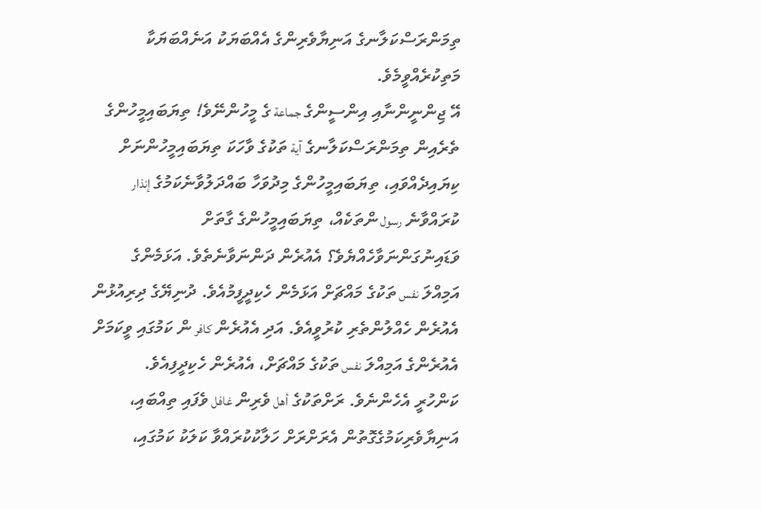ތިމަންރަސްކަލާނގެ އަނިޔާވެރިންގެ އެއްބަޔަކު އަނެއްބަޔަކާ މަތިކުރެއްވީމެވެ.
އޭ ޖިންނީންނާއި އިންސީންގެ جماعة ގެ މީހުންނޭވެ! ތިޔަބައިމީހުންގެ ތެރެއިން ތިމަންރަސްކަލާނގެ آية ތަކުގެ ވާހަކަ ތިޔަބައިމީހުންނަށް ކިޔައިދެއްވައި، ތިޔަބައިމީހުންގެ މިދުވަހާ ބައްދަލުވާނެކަމުގެ إنذار ކުރައްވާނެ رسول ންތަކެއް، ތިޔަބައިމީހުންގެ ގާތަށް ވަޑައިނުގަންނަވާހެއްޔެވެ؟ އެއުރެން ދަންނަވާނެތެވެ. އަޅަމެންގެ އަމިއްލަ نفس ތަކުގެ މައްޗަށް އަޅަމެން ހެކިދީފީމުއެވެ. ދުނިޔޭގެ ދިރިއުޅުން އެއުރެން ހެއްލުންތެރި ކުރުވީއެވެ. އަދި އެއުރެން كافر ން ކަމުގައި ވީކަމަށް އެއުރެންގެ އަމިއްލަ نفس ތަކުގެ މައްޗަށް، އެއުރެން ހެކިދީފިއެވެ.
ކަންހުރީ އެހެންނެވެ. ރަށްތަކުގެ أهل ވެރިން غافل ވެފައި ތިއްބައި، އަނިޔާވެރިކަމުގެގޮތުން އެރަށްރަށް ހަލާކުކުރައްވާ ކަލަކު ކަމުގައި،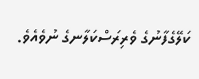ކަލޭގެފާނުގެ ވެރިރަސްކަލާނގެ ނުވެއެވެ.